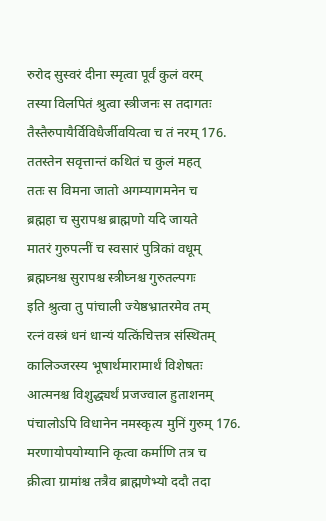रुरोद सुस्वरं दीना स्मृत्वा पूर्वं कुलं वरम्
तस्या विलपितं श्रुत्वा स्त्रीजनः स तदागतः
तैस्तैरुपायैर्विविधैर्जीवयित्वा च तं नरम् 176.
ततस्तेन सवृत्तान्तं कथितं च कुलं महत्
ततः स विमना जातो अगम्यागमनेन च
ब्रह्महा च सुरापश्च ब्राह्मणो यदि जायते
मातरं गुरुपत्नीं च स्वसारं पुत्रिकां वधूम्
ब्रह्मघ्नश्च सुरापश्च स्त्रीघ्नश्च गुरुतल्पगः
इति श्रुत्वा तु पांचाली ज्येष्ठभ्रातरमेव तम्
रत्नं वस्त्रं धनं धान्यं यत्किंचित्तत्र संस्थितम्
कालिञ्जरस्य भूषार्थमारामार्थं विशेषतः
आत्मनश्च विशुद्ध्यर्थं प्रजज्वाल हुताशनम्
पंचालोऽपि विधानेन नमस्कृत्य मुनिं गुरुम् 176.
मरणायोपयोग्यानि कृत्वा कर्माणि तत्र च
क्रीत्वा ग्रामांश्च तत्रैव ब्राह्मणेभ्यो ददौ तदा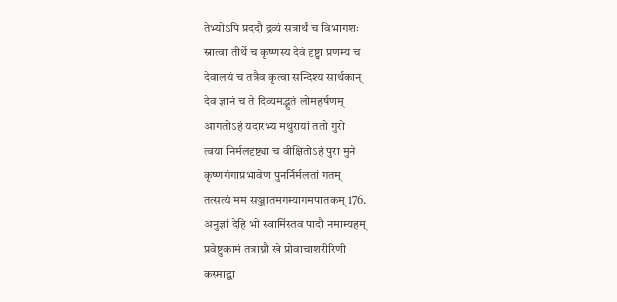तेभ्योऽपि प्रददौ द्रव्यं सत्रार्थं च विभागशः
स्नात्वा तीर्थे च कृष्णस्य देवं दृष्ट्वा प्रणम्य च
देवालयं च तत्रैव कृत्वा सन्दिश्य सार्थकान्
देव ज्ञानं च ते दिव्यमद्भुतं लोमहर्षणम्
आगतोऽहं यदारभ्य मथुरायां ततो गुरो
त्वया निर्मलदृष्ट्या च वीक्षितोऽहं पुरा मुने
कृष्णगंगाप्रभावेण पुनर्निर्मलतां गतम्
तत्सत्यं मम सञ्जातमगम्यागमपातकम् 176.
अनुज्ञां देहि भो स्वामिंस्तव पादौ नमाम्यहम्
प्रवेष्टुकामं तत्राग्नौ खे प्रोवाचाशरीरिणी
कस्माद्वा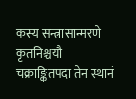कस्य सन्त्रासान्मरणे कृतनिश्चयौ
चक्राङ्कितपदा तेन स्थानं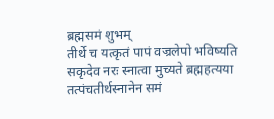ब्रह्मसमं शुभम्
तीर्थे च यत्कृतं पापं वज्रलेपो भविष्यति
सकृदेव नरः स्नात्वा मुच्यते ब्रह्महत्यया
तत्पंचतीर्थस्नानेन समं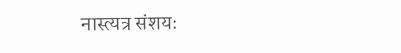नास्त्यत्र संशयः